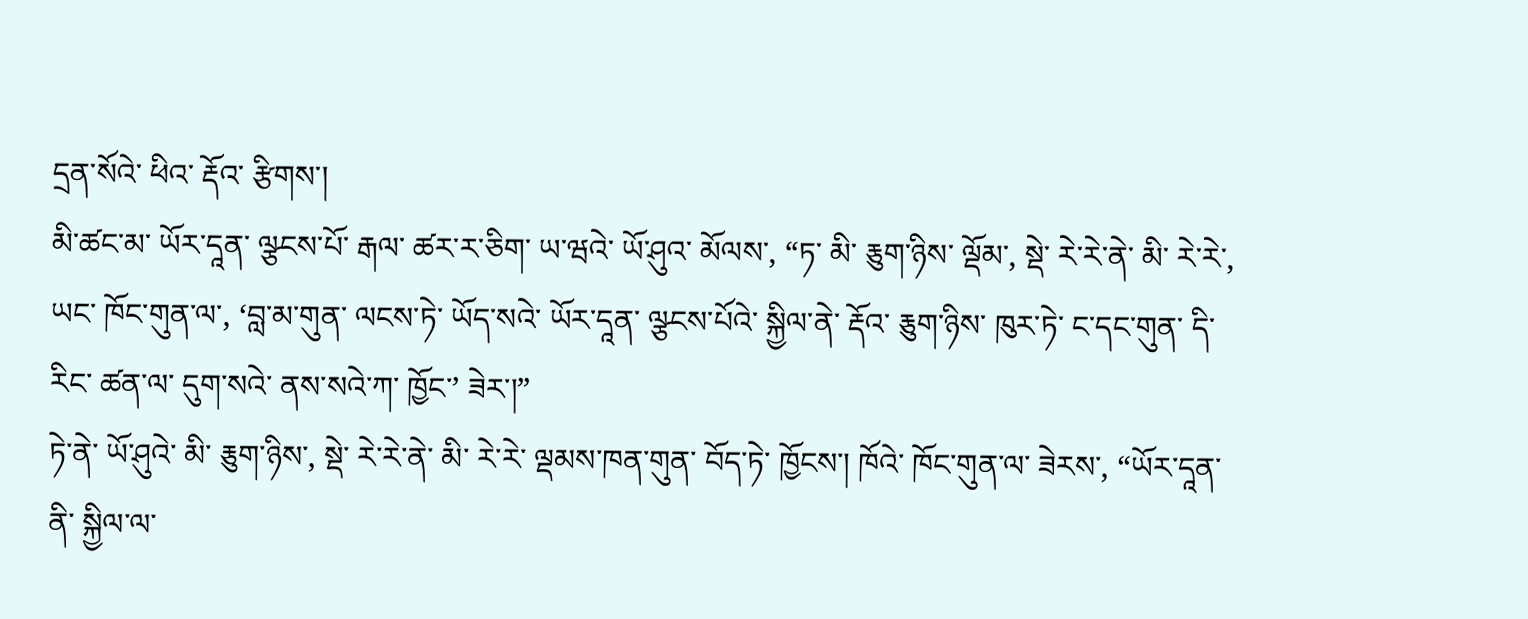དྲན་སོའེ་ ཕིའ་ རྡོའ་ རྩིགས་།
མི་ཚང་མ་ ཡོར་དཱན་ ལྩངས་པོ་ རྒལ་ ཚར་ར་ཅིག་ ཡ་ཝའེ་ ཡོ་ཤུའ་ མོལས་, “ཏ་ མི་ རྕུག་ཉིས་ ལྡོམ་, སྡེ་ རེ་རེ་ནེ་ མི་ རེ་རེ་, ཡང་ ཁོང་གུན་ལ་, ‘བླ་མ་གུན་ ལངས་ཏེ་ ཡོད་སའེ་ ཡོར་དཱན་ ལྩངས་པོའེ་ སྐྱིལ་ནེ་ རྡོའ་ རྕུག་ཉིས་ ཁུར་ཏེ་ ང་དང་གུན་ དི་རིང་ ཚན་ལ་ དུག་སའེ་ ནས་སའེ་ཀ་ ཁྱོང་’ ཟེར་།”
ཏེ་ནེ་ ཡོ་ཤུའེ་ མི་ རྕུག་ཉིས་, སྡེ་ རེ་རེ་ནེ་ མི་ རེ་རེ་ ལྡམས་ཁན་གུན་ བོད་ཏེ་ ཁྱོངས་། ཁོའེ་ ཁོང་གུན་ལ་ ཟེརས་, “ཡོར་དཱན་ནི་ སྐྱིལ་ལ་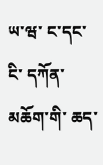ཡ་ཝ་ ང་དང་ངི་ དཀོན་མཆོག་གི་ ཆད་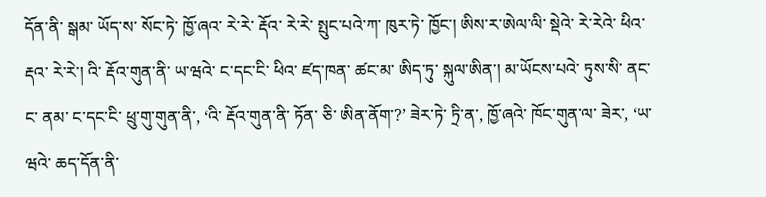དོན་ནི་ སྒམ་ ཡོད་ས་ སོང་ཏེ་ ཁྱོ་ཞའ་ རེ་རེ་ རྡོའ་ རེ་རེ་ སྤུང་པའེ་ཀ་ ཁུར་ཏེ་ ཁྱོང་། ཨིས་ར་ཨེལ་ལི་ སྡེའེ་ རེ་རེའེ་ ཕིའ་ རྡའ་ རེ་རེ་། འི་ རྡོའ་གུན་ནི་ ཡ་ཝའེ་ ང་དང་ངི་ ཕིའ་ ཛད་ཁན་ ཚང་མ་ ཨིད་ཏུ་ སྐུལ་ཨིན་། མ་ཡོངས་པའེ་ ཏུས་སི་ ནང་ང་ ནམ་ ང་དང་ངི་ ཕྲུ་གུ་གུན་ནི་, ‘འི་ རྡོའ་གུན་ནི་ ཏོན་ ཅི་ ཨིན་ནོག་?’ ཟེར་ཏེ་ ཏྲི་ན་, ཁྱོ་ཞའེ་ ཁོང་གུན་ལ་ ཟེར་, ‘ཡ་ཝའེ་ ཆད་དོན་ནི་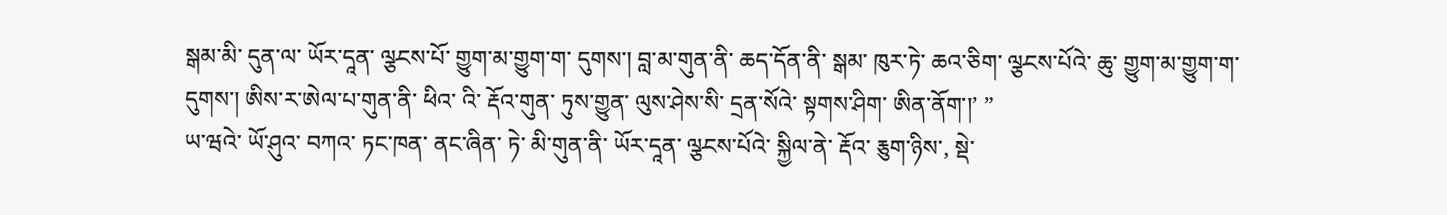སྒམ་མི་ དུན་ལ་ ཡོར་དཱན་ ལྩངས་པོ་ གྱུག་མ་གྱུག་ག་ དུགས་། བླ་མ་གུན་ནི་ ཆད་དོན་ནི་ སྒམ་ ཁུར་ཏེ་ ཆའ་ཅིག་ ལྩངས་པོའེ་ ཆུ་ གྱུག་མ་གྱུག་ག་ དུགས་། ཨིས་ར་ཨེལ་པ་གུན་ནི་ ཕིའ་ འི་ རྡོའ་གུན་ ཏུས་གྱུན་ ལུས་ཤེས་སི་ དྲན་སོའེ་ སྟགས་ཤིག་ ཨིན་ནོག་།’ ”
ཡ་ཝའེ་ ཡོ་ཤུའ་ བཀའ་ ཏང་ཁན་ ནང་ཞིན་ ཏེ་ མི་གུན་ནི་ ཡོར་དཱན་ ལྩངས་པོའེ་ སྐྱིལ་ནེ་ རྡོའ་ རྕུག་ཉིས་, སྡེ་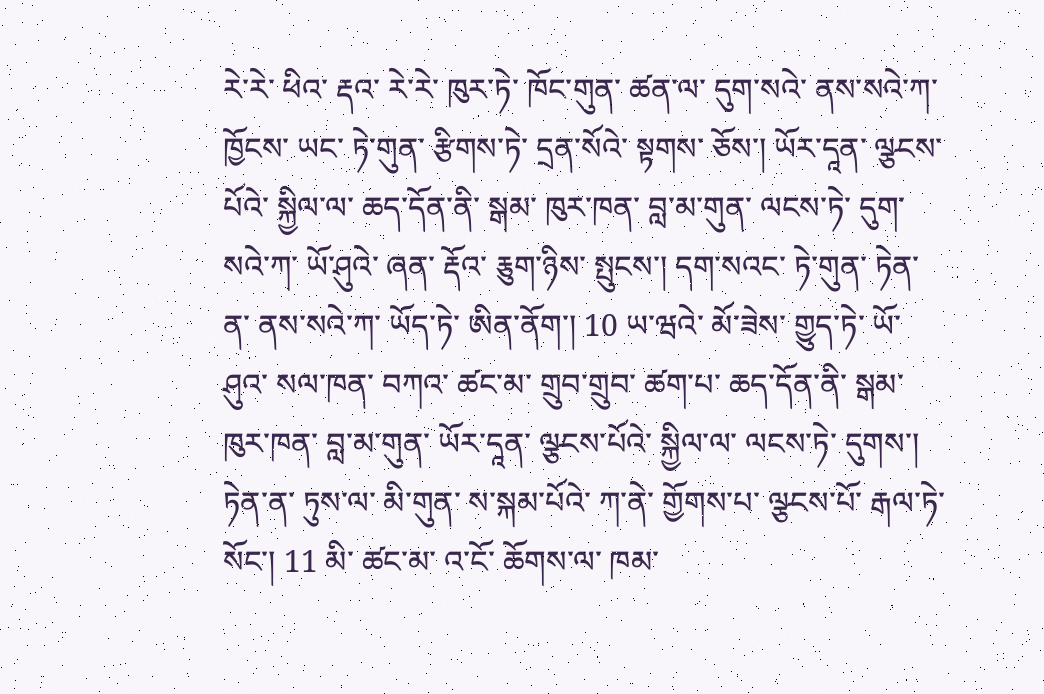རེ་རེ་ ཕིའ་ རྡའ་ རེ་རེ་ ཁུར་ཏེ་ ཁོང་གུན་ ཚན་ལ་ དུག་སའེ་ ནས་སའེ་ཀ་ ཁྱོངས་ ཡང་ ཏེ་གུན་ རྩིགས་ཏེ་ དྲན་སོའེ་ སྟགས་ ཅོས་། ཡོར་དཱན་ ལྩངས་པོའེ་ སྐྱིལ་ལ་ ཆད་དོན་ནི་ སྒམ་ ཁུར་ཁན་ བླ་མ་གུན་ ལངས་ཏེ་ དུག་སའེ་ཀ་ ཡོ་ཤུའེ་ ཞན་ རྡོའ་ རྕུག་ཉིས་ སྤུངས་། དག་སའང་ ཏེ་གུན་ ཏེན་ན་ ནས་སའེ་ཀ་ ཡོད་ཏེ་ ཨིན་ནོག་། 10 ཡ་ཝའེ་ མོ་ཟེས་ གྱུད་ཏེ་ ཡོ་ཤུའ་ སལ་ཁན་ བཀའ་ ཚང་མ་ གྲུབ་གྲུབ་ ཚག་པ་ ཆད་དོན་ནི་ སྒམ་ ཁུར་ཁན་ བླ་མ་གུན་ ཡོར་དཱན་ ལྩངས་པོའེ་ སྐྱིལ་ལ་ ལངས་ཏེ་ དུགས་། ཏེན་ན་ ཏུས་ལ་ མི་གུན་ ས་སྐམ་པོའེ་ ཀ་ནེ་ གྱོགས་པ་ ལྩངས་པོ་ རྒལ་ཏེ་ སོང་། 11 མི་ ཚང་མ་ འ་ངོ་ ཆོགས་ལ་ ཁམ་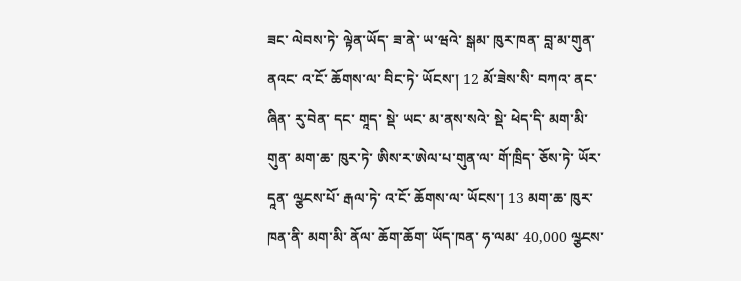ཟང་ ལེབས་ཏེ་ ལྟེན་ཡོད་ ཟ་ནེ་ ཡ་ཝའེ་ སྒམ་ ཁུར་ཁན་ བླ་མ་གུན་ནའང་ འ་ངོ་ ཆོགས་ལ་ བིང་ཏེ་ ཡོངས་། 12 མོ་ཟེས་སི་ བཀའ་ ནང་ཞིན་ རུ་བེན་ དང་ གཱད་ སྡེ་ ཡང་ མ་ནས་སའེ་ སྡེ་ ཕེད་དི་ མག་མི་གུན་ མག་ཆ་ ཁུར་ཏེ་ ཨིས་ར་ཨེལ་པ་གུན་ལ་ གོ་ཁྲིད་ ཅོས་ཏེ་ ཡོར་དཱན་ ལྩངས་པོ་ རྒལ་ཏེ་ འ་ངོ་ ཆོགས་ལ་ ཡོངས་། 13 མག་ཆ་ ཁུར་ཁན་ནི་ མག་མི་ ནོལ་ ཆོག་ཆོག་ ཡོད་ཁན་ ཧ་ལམ་ 40,000 ལྩངས་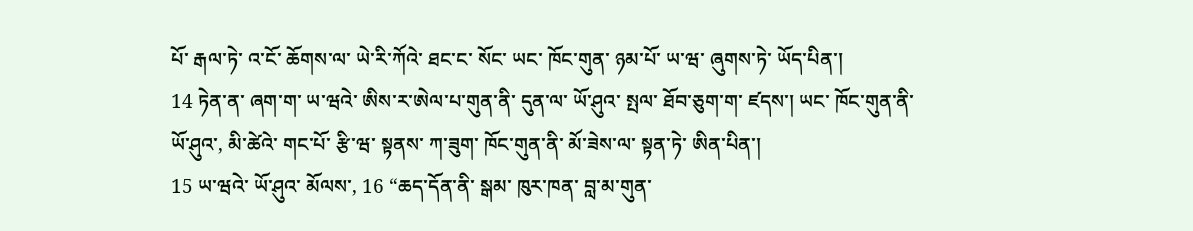པོ་ རྒལ་ཏེ་ འ་ངོ་ ཆོགས་ལ་ ཡེ་རི་ཀོའེ་ ཐང་ང་ སོང་ ཡང་ ཁོང་གུན་ ཉམ་པོ་ ཡ་ཝ་ ཞུགས་ཏེ་ ཡོད་པིན་།
14 ཏེན་ན་ ཞག་ག་ ཡ་ཝའེ་ ཨིས་ར་ཨེལ་པ་གུན་ནི་ དུན་ལ་ ཡོ་ཤུའ་ སྤལ་ ཐོབ་ཅུག་ག་ ཛདས་། ཡང་ ཁོང་གུན་ནི་ ཡོ་ཤུའ་, མི་ཚེའེ་ གང་པོ་ རྩི་ཝ་ སྟནས་ ཀ་ཟུག་ ཁོང་གུན་ནི་ མོ་ཟེས་ལ་ སྟན་ཏེ་ ཨིན་པིན་།
15 ཡ་ཝའེ་ ཡོ་ཤུའ་ མོལས་, 16 “ཆད་དོན་ནི་ སྒམ་ ཁུར་ཁན་ བླ་མ་གུན་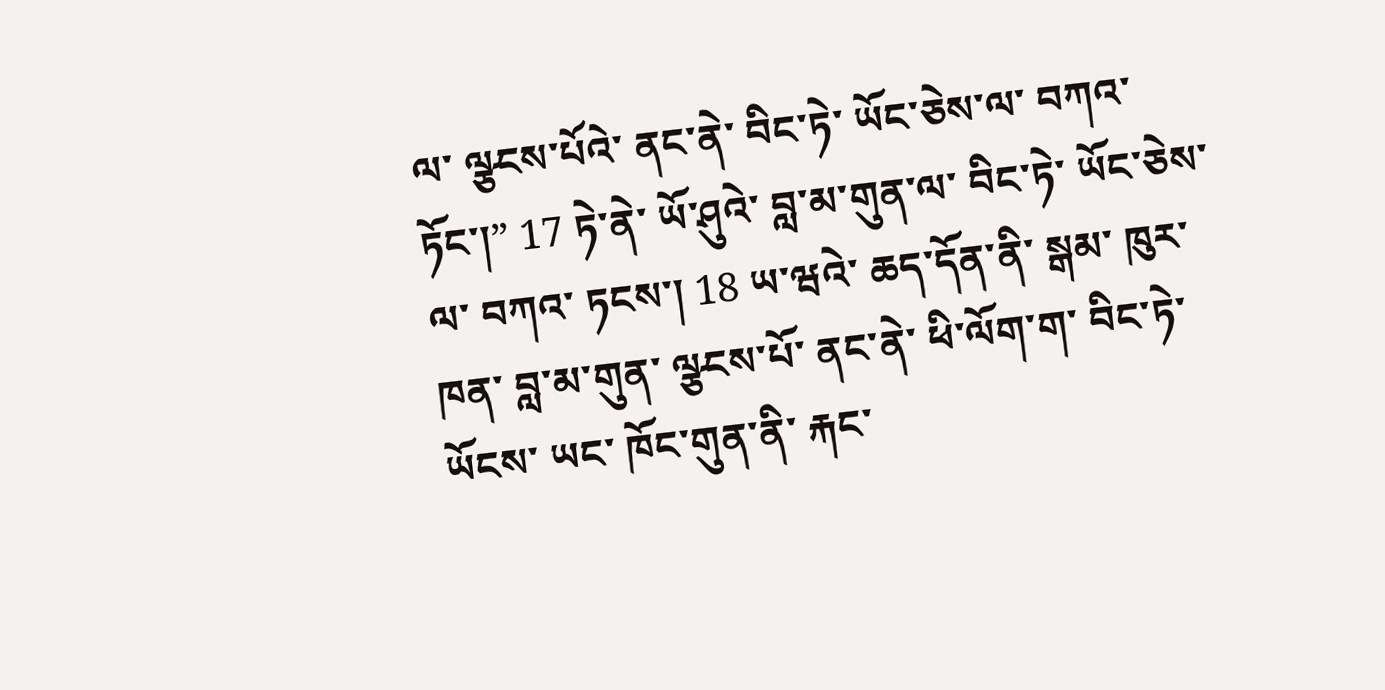ལ་ ལྩངས་པོའེ་ ནང་ནེ་ བིང་ཏེ་ ཡོང་ཅེས་ལ་ བཀའ་ ཏོང་།” 17 ཏེ་ནེ་ ཡོ་ཤུའེ་ བླ་མ་གུན་ལ་ བིང་ཏེ་ ཡོང་ཅེས་ལ་ བཀའ་ ཏངས་། 18 ཡ་ཝའེ་ ཆད་དོན་ནི་ སྒམ་ ཁུར་ཁན་ བླ་མ་གུན་ ལྩངས་པོ་ ནང་ནེ་ ཕི་ལོག་ག་ བིང་ཏེ་ ཡོངས་ ཡང་ ཁོང་གུན་ནི་ རྐང་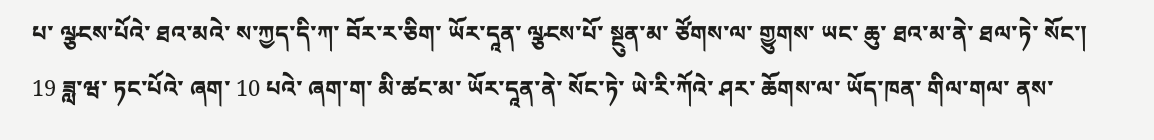པ་ ལྩངས་པོའེ་ ཐའ་མའེ་ ས་ཀྱད་དི་ཀ་ བོར་ར་ཅིག་ ཡོར་དཱན་ ལྩངས་པོ་ སྔུན་མ་ ཙོགས་ལ་ གྱུགས་ ཡང་ ཆུ་ ཐའ་མ་ནེ་ ཐལ་ཏེ་ སོང་།
19 ཟླ་ཝ་ ཏང་པོའེ་ ཞག་ 10 པའེ་ ཞག་ག་ མི་ཚང་མ་ ཡོར་དཱན་ནེ་ སོང་ཏེ་ ཡེ་རི་ཀོའེ་ ཤར་ ཆོགས་ལ་ ཡོད་ཁན་ གིལ་གལ་ ནས་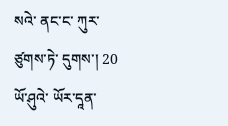སའེ་ ནང་ང་ ཀུར་ ཙུགས་ཏེ་ དུགས་། 20 ཡོ་ཤུའེ་ ཡོར་དཱན་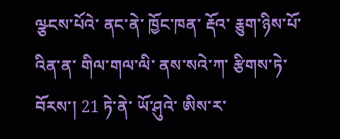ལྩངས་པོའེ་ ནང་ནེ་ ཁྱོང་ཁན་ རྡོའ་ རྕུག་ཉིས་པོ་ འིན་ན་ གིལ་གལ་ལི་ ནས་སའེ་ཀ་ རྩིགས་ཏེ་ བོརས་། 21 ཏེ་ནེ་ ཡོ་ཤུའེ་ ཨིས་ར་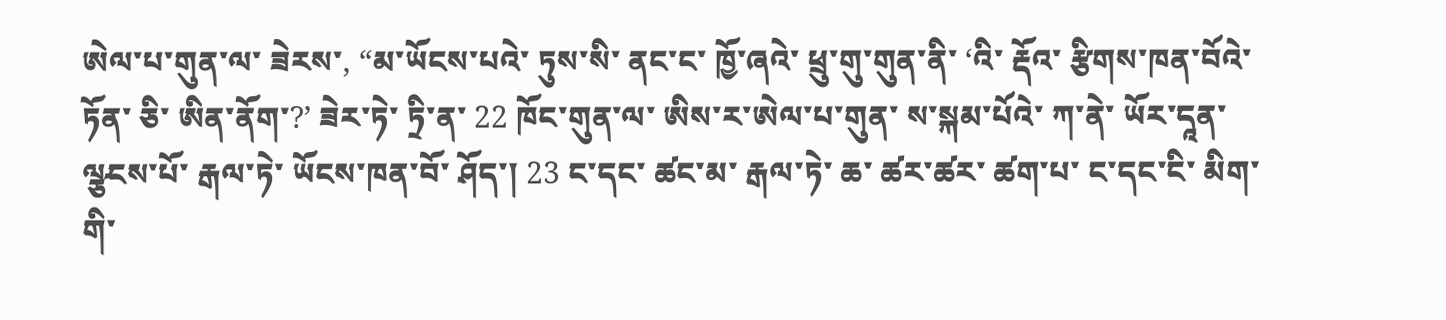ཨེལ་པ་གུན་ལ་ ཟེརས་, “མ་ཡོངས་པའེ་ ཏུས་སི་ ནང་ང་ ཁྱོ་ཞའེ་ ཕྲུ་གུ་གུན་ནི་ ‘འི་ རྡོའ་ རྩིགས་ཁན་བོའེ་ ཏོན་ ཅི་ ཨིན་ནོག་?’ ཟེར་ཏེ་ ཏྲི་ན་ 22 ཁོང་གུན་ལ་ ཨིས་ར་ཨེལ་པ་གུན་ ས་སྐམ་པོའེ་ ཀ་ནེ་ ཡོར་དཱན་ ལྩངས་པོ་ རྒལ་ཏེ་ ཡོངས་ཁན་བོ་ ཤོད་། 23 ང་དང་ ཚང་མ་ རྒལ་ཏེ་ ཆ་ ཚར་ཚར་ ཚག་པ་ ང་དང་ངི་ མིག་གི་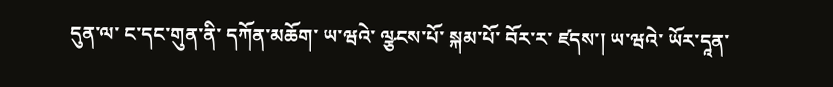དུན་ལ་ ང་དང་གུན་ནི་ དཀོན་མཆོག་ ཡ་ཝའེ་ ལྩངས་པོ་ སྐམ་པོ་ བོར་ར་ ཛདས་། ཡ་ཝའེ་ ཡོར་དཱན་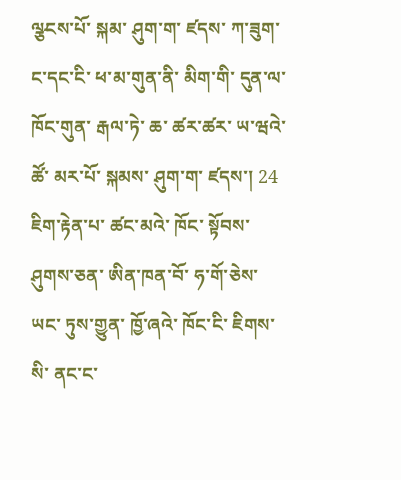ལྩངས་པོ་ སྐམ་ ཤུག་ག་ ཛདས་ ཀ་ཟུག་ ང་དང་ངི་ ཕ་མ་གུན་ནི་ མིག་གི་ དུན་ལ་ ཁོང་གུན་ རྒལ་ཏེ་ ཆ་ ཚར་ཚར་ ཡ་ཝའེ་ ཚོ་ མར་པོ་ སྐམས་ ཤུག་ག་ ཛདས་། 24 ཇིག་རྟེན་པ་ ཚང་མའེ་ ཁོང་ སྟོབས་ཤུགས་ཅན་ ཨིན་ཁན་བོ་ ཧ་གོ་ཅེས་ ཡང་ ཏུས་གྱུན་ ཁྱོ་ཞའེ་ ཁོང་ངི་ ཇིགས་སི་ ནང་ང་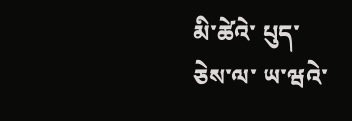མི་ཚེའེ་ པུད་ཅེས་ལ་ ཡ་ཝའེ་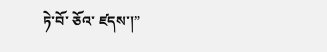ཏེ་བོ་ ཅོའ་ ཛདས་།”